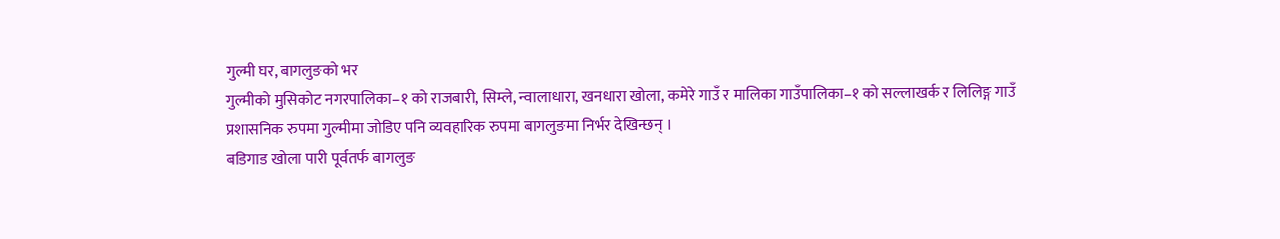गुल्मी घर, बागलुङको भर
गुल्मीको मुसिकोट नगरपालिका–१ को राजबारी, सिम्ले, न्वालाधारा, खनधारा खोला, कमेरे गाउँ र मालिका गाउँपालिका–१ को सल्लाखर्क र लिलिङ्ग गाउँ प्रशासनिक रुपमा गुल्मीमा जोडिए पनि व्यवहारिक रुपमा बागलुङमा निर्भर देखिन्छन् ।
बडिगाड खोला पारी पूर्वतर्फ बागलुङ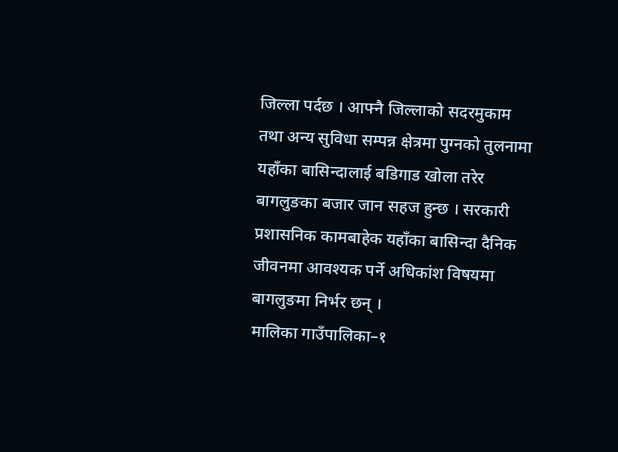जिल्ला पर्दछ । आफ्नै जिल्लाको सदरमुकाम तथा अन्य सुविधा सम्पन्न क्षेत्रमा पुग्नको तुलनामा यहाँका बासिन्दालाई बडिगाड खोला तरेर बागलुङका बजार जान सहज हुन्छ । सरकारी प्रशासनिक कामबाहेक यहाँका बासिन्दा दैनिक जीवनमा आवश्यक पर्ने अधिकांश विषयमा बागलुङमा निर्भर छन् ।
मालिका गाउँपालिका–१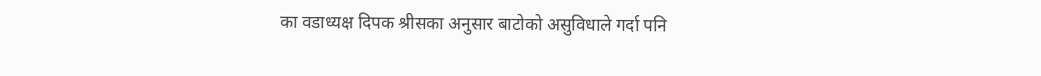का वडाध्यक्ष दिपक श्रीसका अनुसार बाटोको असुविधाले गर्दा पनि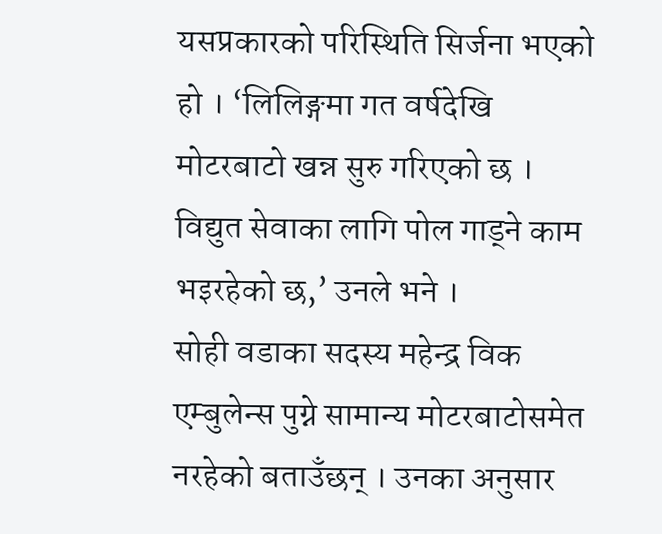यसप्रकारको परिस्थिति सिर्जना भएको हो । ‘लिलिङ्गमा गत वर्षदेखि मोटरबाटो खन्न सुरु गरिएको छ । विद्युत सेवाका लागि पोल गाड्ने काम भइरहेको छ,’ उनले भने ।
सोही वडाका सदस्य महेन्द्र विक एम्बुलेन्स पुग्ने सामान्य मोटरबाटोसमेत नरहेको बताउँछन् । उनका अनुसार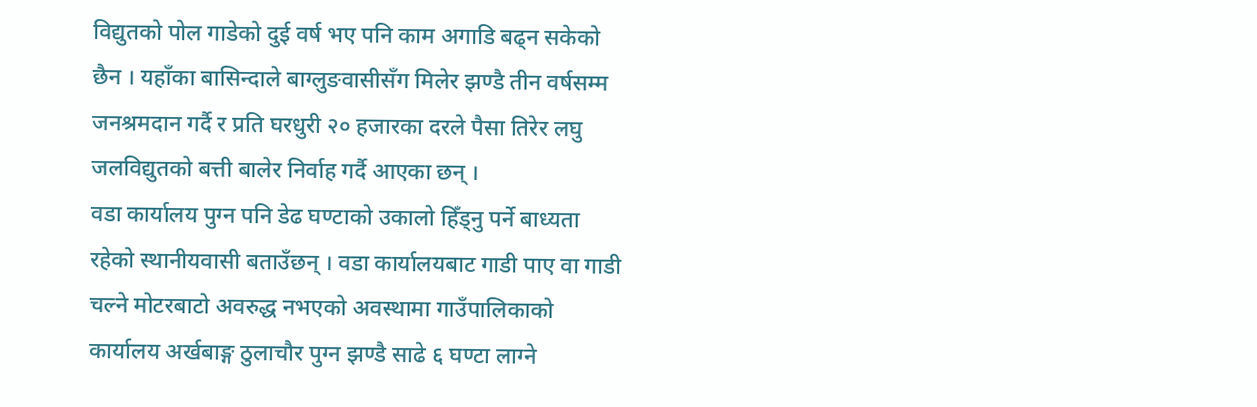विद्युतको पोल गाडेको दुई वर्ष भए पनि काम अगाडि बढ्न सकेको छैन । यहाँका बासिन्दाले बाग्लुङवासीसँग मिलेर झण्डै तीन वर्षसम्म जनश्रमदान गर्दै र प्रति घरधुरी २० हजारका दरले पैसा तिरेर लघु जलविद्युतको बत्ती बालेर निर्वाह गर्दै आएका छन् ।
वडा कार्यालय पुग्न पनि डेढ घण्टाको उकालो हिँड्नु पर्ने बाध्यता रहेको स्थानीयवासी बताउँछन् । वडा कार्यालयबाट गाडी पाए वा गाडी चल्ने मोटरबाटो अवरुद्ध नभएको अवस्थामा गाउँपालिकाको कार्यालय अर्खबाङ्ग ठुलाचौर पुग्न झण्डै साढे ६ घण्टा लाग्ने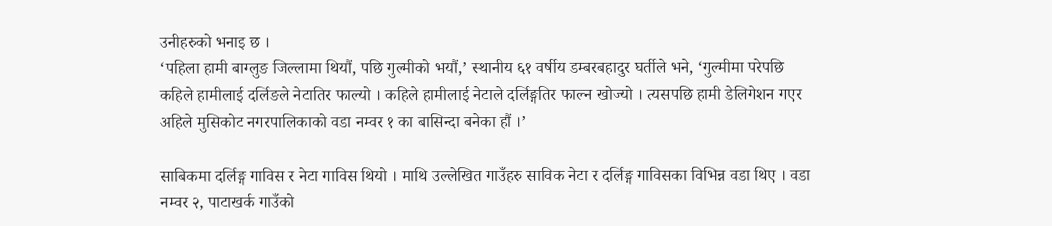उनीहरुको भनाइ छ ।
‘पहिला हामी बाग्लुङ जिल्लामा थियौं, पछि गुल्मीको भयौं,’ स्थानीय ६१ वर्षीय डम्बरबहादुर घर्तीले भने, ‘गुल्मीमा परेपछि कहिले हामीलाई दर्लिङले नेटातिर फाल्यो । कहिले हामीलाई नेटाले दर्लिङ्गतिर फाल्न खोज्यो । त्यसपछि हामी डेलिगेशन गएर अहिले मुसिकोट नगरपालिकाको वडा नम्वर १ का बासिन्दा बनेका हौं ।’

साबिकमा दर्लिङ्ग गाविस र नेटा गाविस थियो । माथि उल्लेखित गाउँहरु साविक नेटा र दर्लिङ्ग गाविसका विभिन्न वडा थिए । वडा नम्वर २, पाटाखर्क गाउँको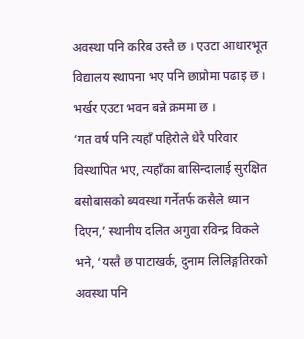अवस्था पनि करिब उस्तै छ । एउटा आधारभूत विद्यालय स्थापना भए पनि छाप्रोमा पढाइ छ । भर्खर एउटा भवन बन्ने क्रममा छ ।
‘गत वर्ष पनि त्यहाँ पहिरोले धेरै परिवार विस्थापित भए, त्यहाँका बासिन्दालाई सुरक्षित बसोबासको ब्यवस्था गर्नेतर्फ कसैले ध्यान दिएन,’ स्थानीय दलित अगुवा रविन्द्र विकले भने, ‘यस्तै छ पाटाखर्क, दुनाम लिलिङ्गतिरको अवस्था पनि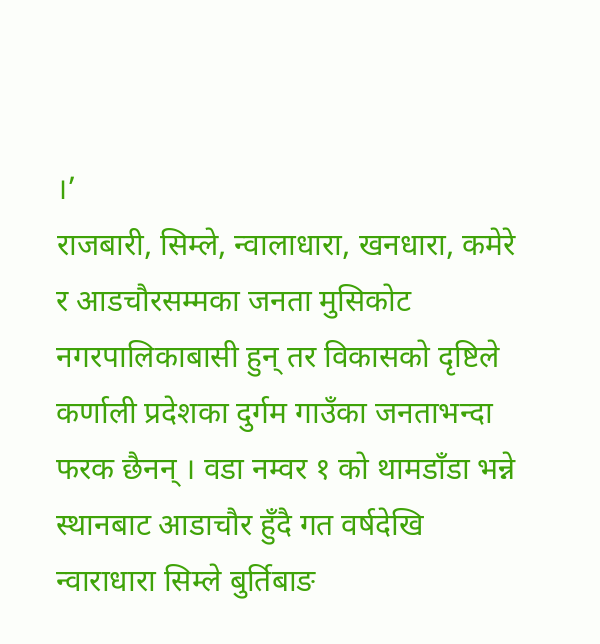।’
राजबारी, सिम्ले, न्वालाधारा, खनधारा, कमेरे र आडचौरसम्मका जनता मुसिकोट नगरपालिकाबासी हुन् तर विकासको दृष्टिले कर्णाली प्रदेशका दुर्गम गाउँका जनताभन्दा फरक छैनन् । वडा नम्वर १ को थामडाँडा भन्ने स्थानबाट आडाचौर हुँदै गत वर्षदेखि न्वाराधारा सिम्ले बुर्तिबाङ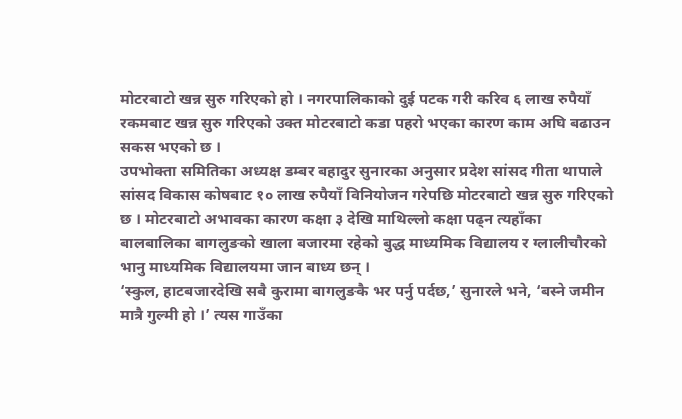मोटरबाटो खन्न सुरु गरिएको हो । नगरपालिकाको दुई पटक गरी करिव ६ लाख रुपैयाँ रकमबाट खन्न सुरु गरिएको उक्त मोटरबाटो कडा पहरो भएका कारण काम अघि बढाउन सकस भएको छ ।
उपभोक्ता समितिका अध्यक्ष डम्बर बहादुर सुनारका अनुसार प्रदेश सांसद गीता थापाले सांसद विकास कोषबाट १० लाख रुपैयाँ विनियोजन गरेपछि मोटरबाटो खन्न सुरु गरिएको छ । मोटरबाटो अभावका कारण कक्षा ३ देखि माथिल्लो कक्षा पढ्न त्यहाँका बालबालिका बागलुङको खाला बजारमा रहेको बुद्ध माध्यमिक विद्यालय र ग्लालीचौरको भानु माध्यमिक विद्यालयमा जान बाध्य छन् ।
‘स्कुल, हाटबजारदेखि सबै कुरामा बागलुङकै भर पर्नु पर्दछ,’ सुनारले भने, ‘बस्ने जमीन मात्रै गुल्मी हो ।’ त्यस गाउँका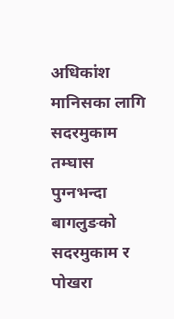अधिकांश मानिसका लागि सदरमुकाम तम्घास पुग्नभन्दा बागलुङको सदरमुकाम र पोखरा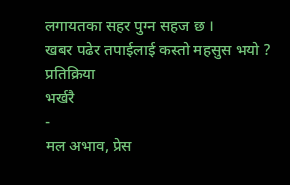लगायतका सहर पुग्न सहज छ ।
खबर पढेर तपाईलाई कस्तो महसुस भयो ?
प्रतिक्रिया
भर्खरै
-
मल अभाव, प्रेस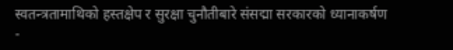स्वतन्त्रतामाथिको हस्तक्षेप र सुरक्षा चुनौतीबारे संसद्मा सरकारको ध्यानाकर्षण
-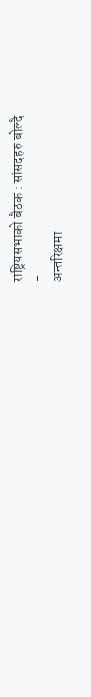राष्ट्रियसभाको बैठक : सांसदहरु बोल्दै
-
अन्तरिक्षमा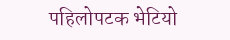पहिलोपटक भेटियो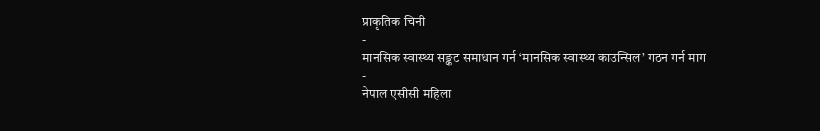प्राकृतिक चिनी
-
मानसिक स्वास्थ्य सङ्कट समाधान गर्न ‘मानसिक स्वास्थ्य काउन्सिल’ गठन गर्न माग
-
नेपाल एसीसी महिला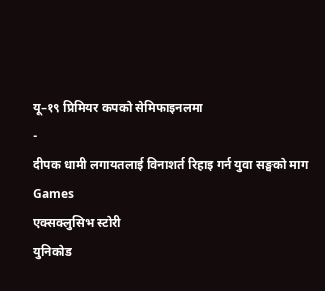यू–१९ प्रिमियर कपको सेमिफाइनलमा
-
दीपक धामी लगायतलाई विनाशर्त रिहाइ गर्न युवा सङ्घको माग
Games
एक्सक्लुसिभ स्टोरी
युनिकोड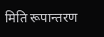मिति रूपान्तरण